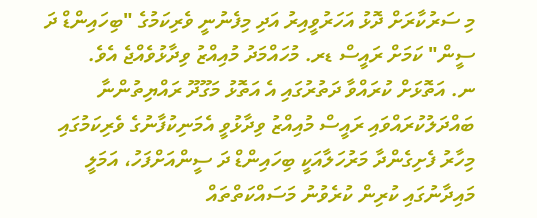މި ސަރުކާރަށް ދޮޅު އަހަރުވީއިރު އަދި މިފެނުނީ ވެރިކަމުގެ "ބިހައިންޑް ދަ ސީން" ކަމަށް ރައީސް ޑރ. މުހައްމަދު މުއިއްޒު ވިދާޅުވެއްޖެ އެވެ.
ނ. އަތޮޅަށް ކުރައްވާ ދަތުރުގައި އެ އަތޮޅު މަގޫދޫ ރައްޔިތުންނާ ބައްދަލުކުރައްވައި ރައީސް މުއިއްޒު ވިދާޅުވީ އެމަނިކުފާނުގެ ވެރިކަމުގައި މިހާރު ފެށިގެންދާ މަރުހަލާއަކީ ބިހައިންޑް ދަ ސީންއަށްފަހު، އަމަލީ މައިދާނުގައި ކުރިން ކުރެވުނު މަސައްކަތްތައް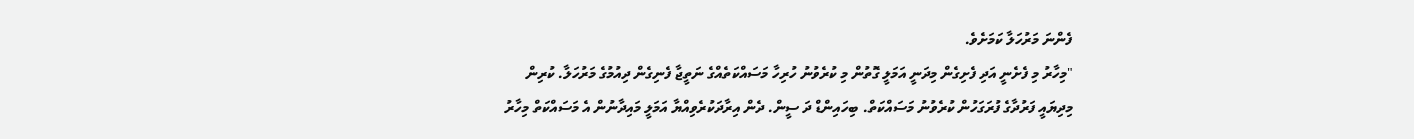ފެންނަ މަރުހަލާ ކަމަށެވެ.
"މިހާރު މި ފެށެނީ އަދި ފެށިގެން މިދަނީ އަމަލީ ގޮތުން މި ކުރެވުނު ހުރިހާ މަސައްކަތެއްގެ ނަތީޖާ ފެނިގެން ދިއުމުގެ މަރުހަލާ. ކުރިން މިދިޔައީ ފަރުދާގެ ފުރަގަހުން ކުރެވުނު މަސައްކަތް. ބިހައިންޑް ދަ ސީން. ދެން އިރާދަކުރެވިއްޔާ އަމަލީ މައިދާނުން އެ މަސައްކަތް މިހާރު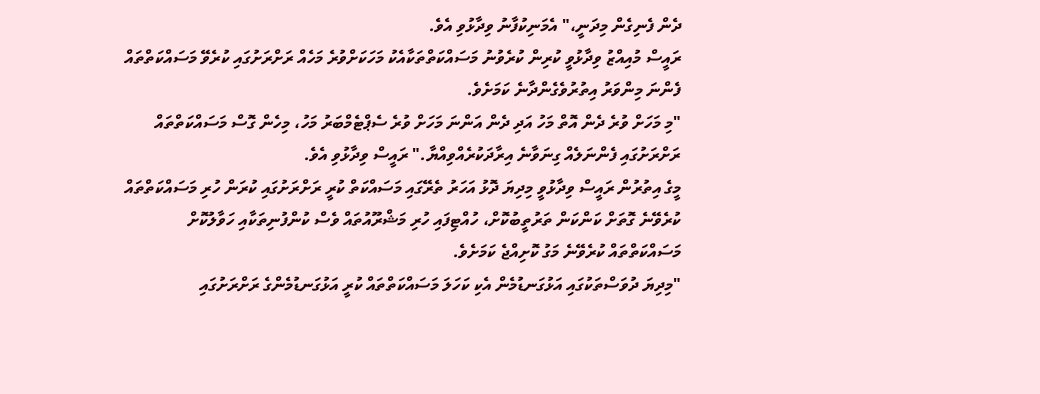ދެން ފެނިގެން މިދަނީ،" އެމަނިކުފާނު ވިދާޅުވި އެވެ.
ރައީސް މުއިއްޒު ވިދާޅުވީ ކުރިން ކުރެވުނު މަސައްކަތްތަކާއެކު މަހަކަށްވުރެ މަހެއް ރަށްރަށުގައި ކުރެވޭ މަސައްކަތްތައް ފެންނަ މިންވަރު އިތުރުވެގެންދާނެ ކަމަށެވެ.
"މި މަހަށް ވުރެ ދެން އޮތް މަހު އަދި ދެން އަންނަ މަހަށް ވުރެ ސެޕްޓެމްބަރު މަހު، މިހެން ގޮސް މަސައްކަތްތައް ރަށްރަށުގައި ފެންނަލެއް ގިނަވާނެ އިރާދަކުރެއްވިއްޔާ." ރައީސް ވިދާޅުވި އެވެ.
މީގެ އިތުރުން ރައީސް ވިދާޅުވީ މިދިޔަ ދޮޅު އަހަރު ތެރޭގައި މަސައްކަތް ކުރީ ރަށްރަށުގައި ކުރަން ހުރި މަސައްކަތްތައް ކުރެވޭނެ ގޮތަށް ކަންކަން ތަރުތީބުކޮށް، ހުއްޓިފައި ހުރި މަޝްރޫއުތައް ވެސް ކުންފުނިތަކާއި ހަވާލުކޮށް މަސައްކަތްތައް ކުރެވޭނެ މަގު ކޮށިއްޖެ ކަމަށެވެ.
"މިދިޔަ ދުވަސްތަކުގައި އަޅުގަނޑުމެން އެކި ކަހަލަ މަސައްކަތްތައް ކުރީ އަޅުގަނޑުމެންގެ ރަށްރަށުގައި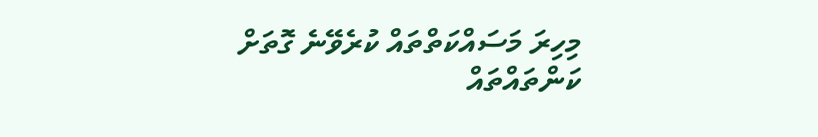މިހިރަ މަސައްކަތްތައް ކުރެވޭނެ ގޮތަށް ކަންތައްތައް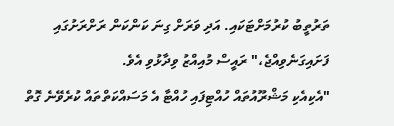ތަރުތީބު ކުރުމަށްޓަކައި. އަދި ވަރަށް ގިނަ ކަންކަން ރަށްރަށުގައި ފަށައިގަނެވިއްޖެ،" ރައީސް މުއިއްޒު ވިދާޅުވި އެވެ.
"އެކިއެކި މަޝްރޫއުތައް ހުއްޓިފައި ހުއްޓާ އެ މަސައްކަތްތައް ކުރެވޭނެ ގޮތް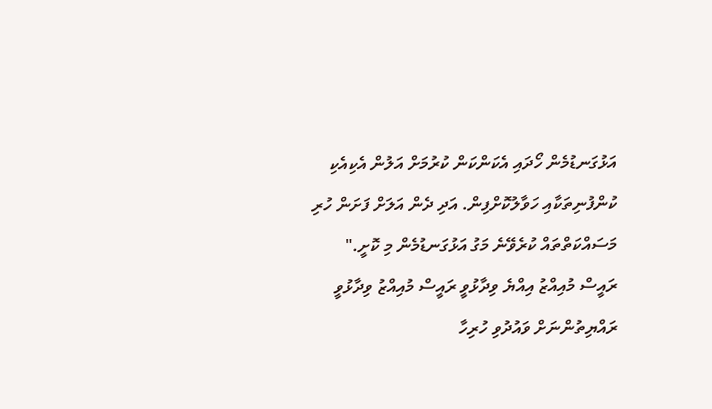އަޅުގަނޑުމެން ހޯދައި އެކަންކަން ކުރުމަށް އަލުން އެކިއެކި ކުންފުނިތަކާއި ހަވާލުކޮށްފިން. އަދި ދެން އަލަށް ފަށަން ހުރި މަސައްކަތްތައް ކުރެވޭނެ މަގު އަޅުގަނޑުމެން މި ކޮށީ."
ރައީސް މުއިއްޒު އިއްޔެ ވިދާޅުވީ ރައީސް މުއިއްޒު ވިދާޅުވީ ރައްޔިތުންނަށް ވައުދުވި ހުރިހާ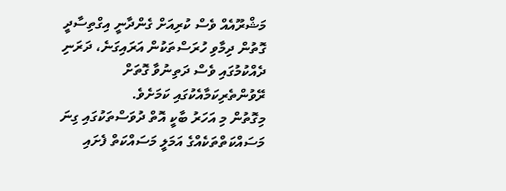މަޝްރޫއެއް ވެސް ކުރިއަށް ގެންދާނީ އިގްތިސާދީ ގޮތުން ދިމާވި ހުރަސްތަކުން އަރައިގަނެ، ދަރަނި ދެއްކުމުގައި ވެސް ދަތިނުވާ ގޮތަށް ރޭވުންތެރިކަމާއެކުގައި ކަމަށެވެ.
މިގޮތުން މި އަހަރު ބާކީ އޮތް ދުވަސްތަކުގައި ގިނަ މަސައްކަތްތަކެއްގެ އަމަލީ މަސައްކަތް ފެށައި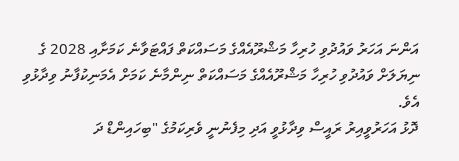އަންނަ އަހަރު ވައުދުވި ހުރިހާ މަޝްރޫއެއްގެ މަސައްކަތް ފައްޓަވާނެ ކަމަށާއި 2028 ގެ ނިޔަލަށް ވައުދުވި ހުރިހާ މަޝްރޫއެއްގެ މަސައްކަތް ނިންމާނެ ކަމަށް އެމަނިކުފާނު ވިދާޅުވި އެވެ.
ދޮޅު އަހަރުވީއިރު ރައީސް ވިދާޅުވީ އަދި މިފެނުނީ ވެރިކަމުގެ "ބިހައިންޑް ދަ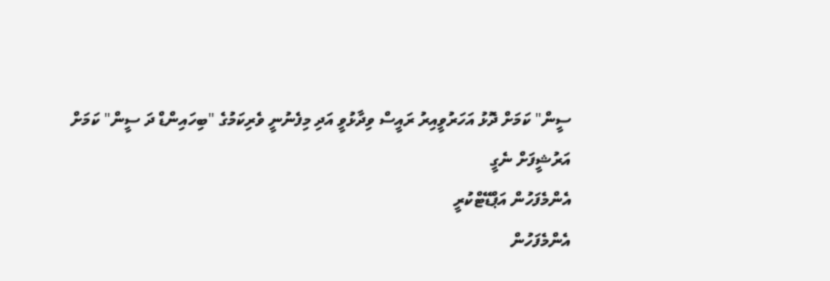ސީން" ކަމަށް ދޮޅު އަހަރުވީއިރު ރައީސް ވިދާޅުވީ އަދި މިފެނުނީ ވެރިކަމުގެ "ބިހައިންޑް ދަ ސީން" ކަމަށް
އަރުޝީފަށް ނެގީ
އެންމެފަހުން އަޕްޑޭޓްކުރީ
އެންމެފަހުން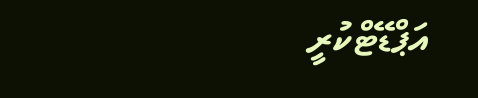އަޕްޑޭޓްކުރީ